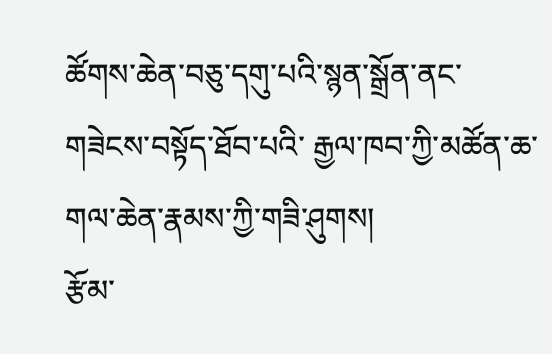ཚོགས་ཆེན་བཅུ་དགུ་པའི་སྙན་སྒྲོན་ནང་གཟེངས་བསྟོད་ཐོབ་པའི་ རྒྱལ་ཁབ་ཀྱི་མཚོན་ཆ་གལ་ཆེན་རྣམས་ཀྱི་གཟི་ཤུགས།
རྩོམ་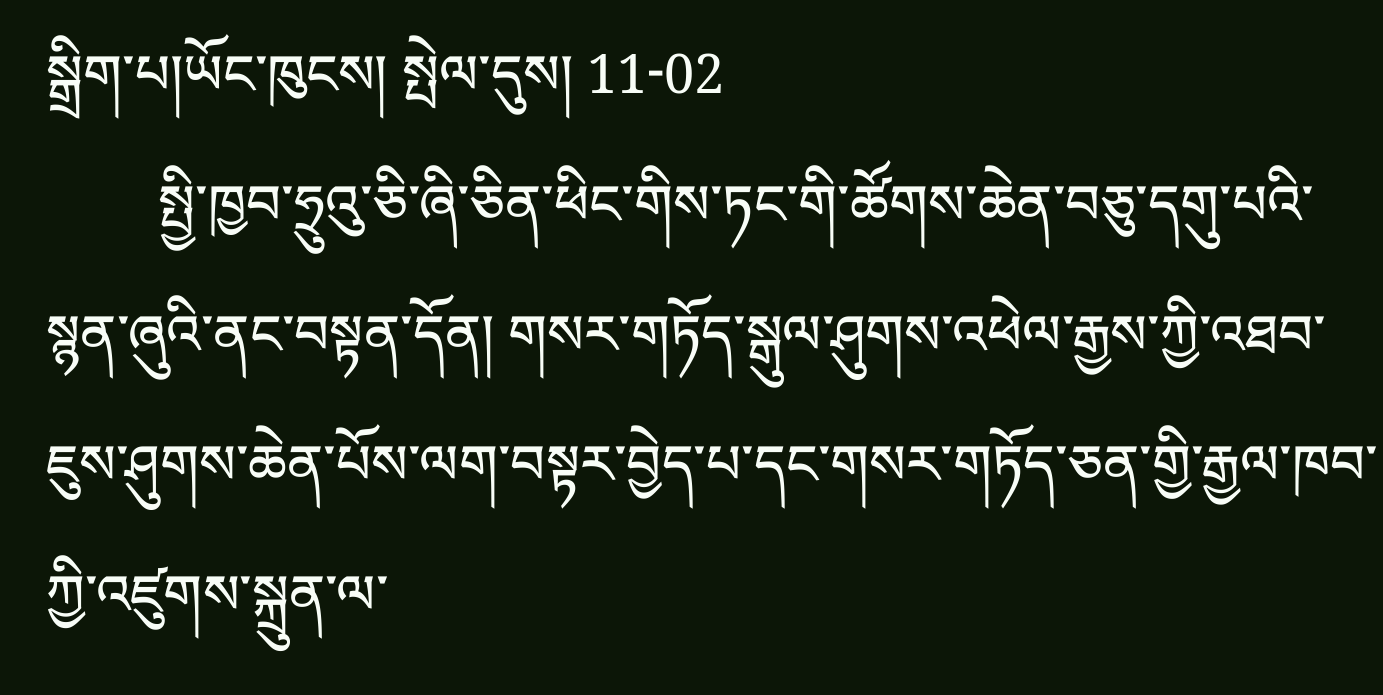སྒྲིག་པ།ཡོང་ཁུངས། སྤེལ་དུས། 11-02
        སྤྱི་ཁྱབ་ཧྲུའུ་ཅི་ཞི་ཅིན་ཕིང་གིས་ཏང་གི་ཚོགས་ཆེན་བཅུ་དགུ་པའི་སྙན་ཞུའི་ནང་བསྟན་དོན། གསར་གཏོད་སྒུལ་ཤུགས་འཕེལ་རྒྱས་ཀྱི་འཐབ་ཇུས་ཤུགས་ཆེན་པོས་ལག་བསྟར་བྱེད་པ་དང་གསར་གཏོད་ཅན་གྱི་རྒྱལ་ཁབ་ཀྱི་འཛུགས་སྐྲུན་ལ་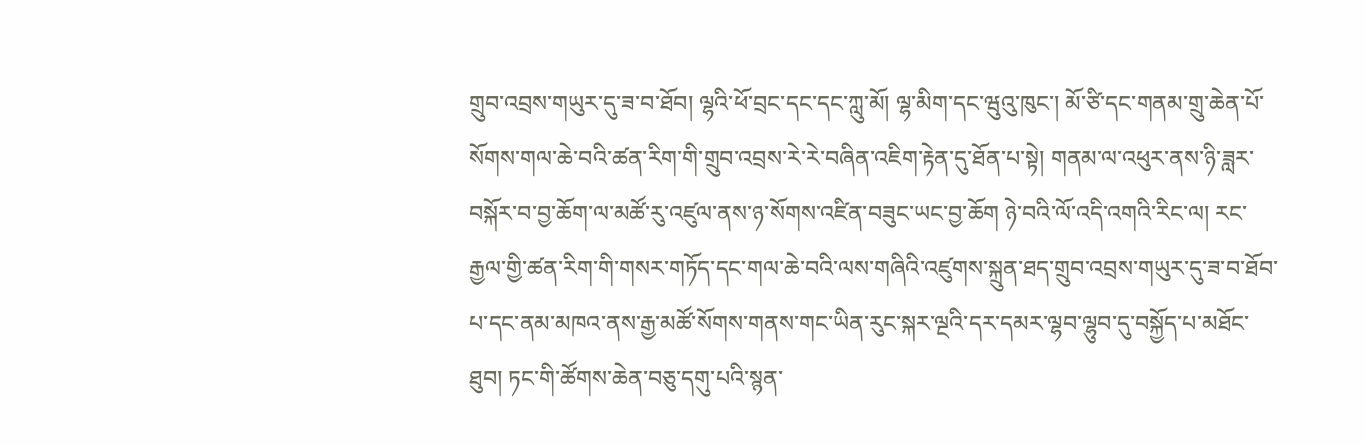གྲུབ་འབྲས་གཡུར་དུ་ཟ་བ་ཐོབ། ལྷའི་ཕོ་བྲང་དང་དང་ཀླུ་མོ། ལྷ་མིག་དང་ཝུའུ་ཁུང་། མོ་ཙི་དང་གནམ་གྲུ་ཆེན་པོ་སོགས་གལ་ཆེ་བའི་ཚན་རིག་གི་གྲུབ་འབྲས་རེ་རེ་བཞིན་འཇིག་རྟེན་དུ་ཐོན་པ་སྟེ། གནམ་ལ་འཕུར་ནས་ཉི་ཟླར་བསྐོར་བ་བྱ་ཆོག་ལ་མཚོ་རུ་འཛུལ་ནས་ཉ་སོགས་འཛིན་བཟུང་ཡང་བྱ་ཆོག ཉེ་བའི་ལོ་འདི་འགའི་རིང་ལ། རང་རྒྱལ་གྱི་ཚན་རིག་གི་གསར་གཏོད་དང་གལ་ཆེ་བའི་ལས་གཞིའི་འཛུགས་སྐྲུན་ཐད་གྲུབ་འབྲས་གཡུར་དུ་ཟ་བ་ཐོབ་པ་དང་ནམ་མཁའ་ནས་རྒྱ་མཚོ་སོགས་གནས་གང་ཡིན་རུང་སྐར་ལྔའི་དར་དམར་ལྷབ་ལྷུབ་དུ་བསྐྱོད་པ་མཐོང་ཐུབ། ཏང་གི་ཚོགས་ཆེན་བཅུ་དགུ་པའི་སྙན་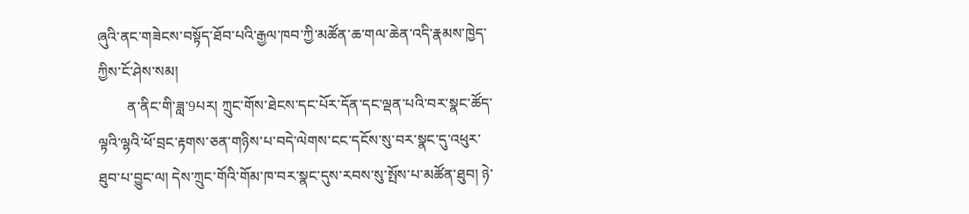ཞུའི་ནང་གཟེངས་བསྟོད་ཐོབ་པའི་རྒྱལ་ཁབ་ཀྱི་མཚོན་ཆ་གལ་ཆེན་འདི་རྣམས་ཁྱེད་ཀྱིས་ངོ་ཤེས་སམ།
        ན་ནིང་གི་ཟླ་9པར། ཀྲུང་གོས་ཐེངས་དང་པོར་དོན་དང་ལྡན་པའི་བར་སྣང་ཚོད་ལྟའི་ལྷའི་ཕོ་བྲང་རྟགས་ཅན་གཉིས་པ་བདེ་ལེགས་ངང་དངོས་སུ་བར་སྣང་དུ་འཕུར་ཐུབ་པ་བྱུང་ལ། དེས་ཀྲུང་གོའི་གོམ་ཁ་བར་སྣང་དུས་རབས་སུ་སྤོས་པ་མཚོན་ཐུབ། ཉེ་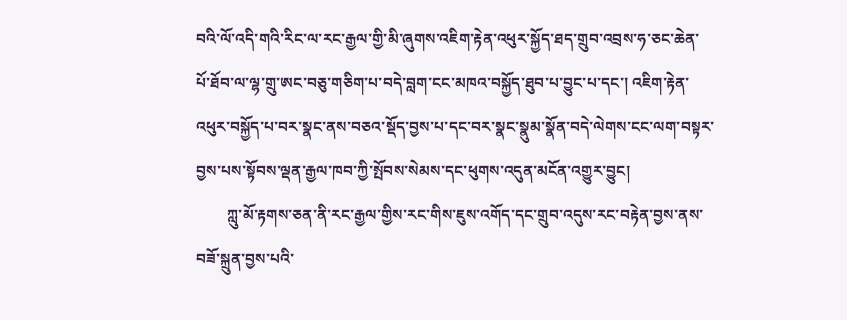བའི་ལོ་འདི་གའི་རིང་ལ་རང་རྒྱལ་གྱི་མི་ཞུགས་འཇིག་རྟེན་འཕུར་སྐྱོད་ཐད་གྲུབ་འབྲས་ཧ་ཅང་ཆེན་པོ་ཐོབ་ལ་ལྷ་གྲུ་ཨང་བཅུ་གཅིག་པ་བདེ་བླག་ངང་མཁའ་བསྐྱོད་ཐུབ་པ་བྱུང་པ་དང་། འཇིག་རྟེན་འཕུར་བསྐྱོད་པ་བར་སྣང་ནས་བཅའ་སྡོད་བྱས་པ་དང་བར་སྣང་སྣུམ་སྣོན་བདེ་ལེགས་ངང་ལག་བསྟར་བྱས་པས་སྟོབས་ལྡན་རྒྱལ་ཁབ་ཀྱི་སྤོབས་སེམས་དང་ཕུགས་འདུན་མངོན་འགྱུར་བྱུང།
        ཀླུ་མོ་རྟགས་ཅན་ནི་རང་རྒྱལ་གྱིས་རང་གིས་ཇུས་འགོད་དང་གྲུབ་འདུས་རང་བརྟེན་བྱས་ནས་བཟོ་སྐྲུན་བྱས་པའི་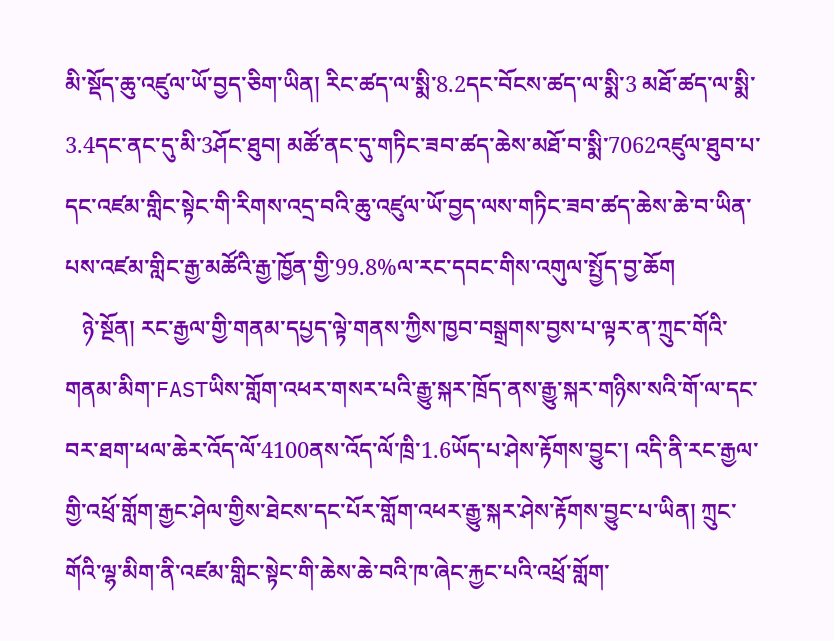མི་སྡོད་ཆུ་འཛུལ་ཡོ་བྱད་ཅིག་ཡིན། རིང་ཚད་ལ་སྨི་8.2དང་བོངས་ཚད་ལ་སྨི་3 མཐོ་ཚད་ལ་སྨི་3.4དང་ནང་དུ་མི་3ཤོང་ཐུབ། མཚོ་ནང་དུ་གཏིང་ཟབ་ཚད་ཆེས་མཐོ་བ་སྨི་7062འཛུལ་ཐུབ་པ་དང་འཛམ་གླིང་སྟེང་གི་རིགས་འདྲ་བའི་ཆུ་འཛུལ་ཡོ་བྱད་ལས་གཏིང་ཟབ་ཚད་ཆེས་ཆེ་བ་ཡིན་པས་འཛམ་གླིང་རྒྱ་མཚོའི་རྒྱ་ཁྱོན་གྱི་99.8%ལ་རང་དབང་གིས་འགུལ་སྤྱོད་བྱ་ཆོག
   ཉེ་སྔོན། རང་རྒྱལ་གྱི་གནམ་དཔྱད་ལྟེ་གནས་ཀྱིས་ཁྱབ་བསྒྲགས་བྱས་པ་ལྟར་ན་ཀྲུང་གོའི་གནམ་མིག་FASTཡིས་གློག་འཕར་གསར་པའི་རྒྱུ་སྐར་ཁྲོད་ནས་རྒྱུ་སྐར་གཉིས་སའི་གོ་ལ་དང་བར་ཐག་ཕལ་ཆེར་འོད་ལོ་4100ནས་འོད་ལོ་ཁྲི་1.6ཡོད་པ་ཤེས་རྟོགས་བྱུང་། འདི་ནི་རང་རྒྱལ་གྱི་འཕྲོ་གློག་རྒྱང་ཤེལ་གྱིས་ཐེངས་དང་པོར་གློག་འཕར་རྒྱུ་སྐར་ཤེས་རྟོགས་བྱུང་པ་ཡིན། ཀྲུང་གོའི་ལྷ་མིག་ནི་འཛམ་གླིང་སྟེང་གི་ཆེས་ཆེ་བའི་ཁ་ཞེང་རྐྱང་པའི་འཕྲོ་གློག་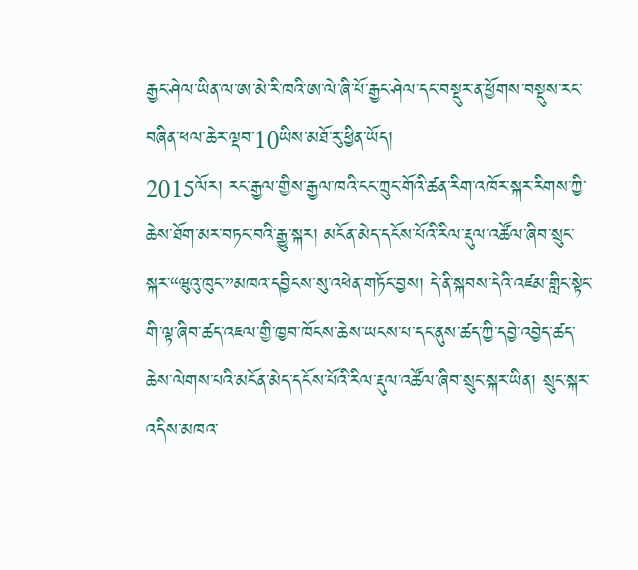རྒྱང་ཤེལ་ཡིན་ལ་ཨ་མེ་རི་ཁའི་ཨ་ལེ་ཞི་པོ་རྒྱང་ཤེལ་དང་བསྡུར་ན་ཕྱོགས་བསྡུས་རང་བཞིན་ཕལ་ཆེར་ལྡབ་10ཡིས་མཐོ་རུ་ཕྱིན་ཡོད།
2015ལོར། རང་རྒྱལ་གྱིས་རྒྱལ་ཁའི་ངང་ཀྲུང་གོའི་ཚན་རིག་འཁོར་སྐར་རིགས་ཀྱི་ཆེས་ཐོག་མར་བཏང་བའི་རྒྱུ་སྐར། མངོན་མེད་དངོས་པོའི་རིལ་རྡུལ་འཚོལ་ཞིབ་སྲུང་སྐར་“ཝུའུ་ཁུང་”མཁའ་དབྱིངས་སུ་འཕེན་གཏོང་བྱས། དེ་ནི་སྐབས་དེའི་འཛམ་གླིང་སྟེང་གི་ལྟ་ཞིབ་ཚད་འཇལ་གྱི་ཁྱབ་ཁོངས་ཆེས་ཡངས་པ་དང་ནུས་ཚད་ཀྱི་དབྱེ་འབྱེད་ཚད་ཆེས་ལེགས་པའི་མངོན་མེད་དངོས་པོའི་རིལ་རྡུལ་འཚོལ་ཞིབ་སྲུང་སྐར་ཡིན། སྲུང་སྐར་འདིས་མཁའ་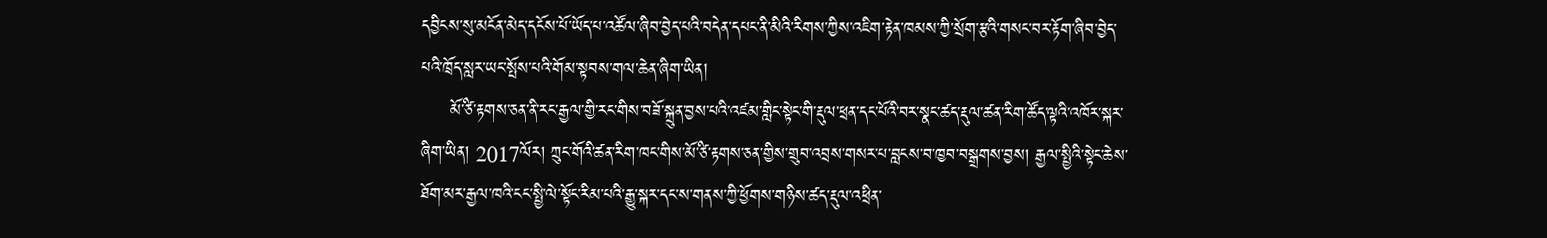དབྱིངས་སུ་མངོན་མེད་དངོས་པོ་ཡོད་པ་འཚོལ་ཞིབ་བྱེད་པའི་བདེན་དཔང་ནི་མིའི་རིགས་ཀྱིས་འཇིག་རྟེན་ཁམས་ཀྱི་སྲོག་རྩའི་གསང་བར་རྟོག་ཞིབ་བྱེད་པའི་ཁྲོད་སླར་ཡང་སྤོས་པའི་གོམ་སྟབས་གལ་ཆེན་ཞིག་ཡིན།
     མོ་ཙི་རྟགས་ཅན་ནི་རང་རྒྱལ་གྱི་རང་གིས་བཟོ་སྐྲུན་བྱས་པའི་འཛམ་གླིང་སྟེང་གི་རྡུལ་ཕྲན་དང་པོའི་བར་སྣང་ཚད་རྡུལ་ཚན་རིག་ཚོད་ལྟའི་འཁོར་སྐར་ཞིག་ཡིན། 2017ལོར། ཀྲུང་གོའི་ཚན་རིག་ཁང་གིས་མོ་ཙི་རྟགས་ཅན་གྱིས་གྲུབ་འབྲས་གསར་པ་བླངས་བ་ཁྱབ་བསྒྲགས་བྱས། རྒྱལ་སྤྱིའི་སྟེང་ཆེས་ཐོག་མར་རྒྱལ་ཁའི་ངང་སྤྱི་ལེ་སྟོང་རིམ་པའི་རྒྱུ་སྐར་དང་ས་གནས་ཀྱི་ཕྱོགས་གཉིས་ཚད་རྡུལ་འཕྲིན་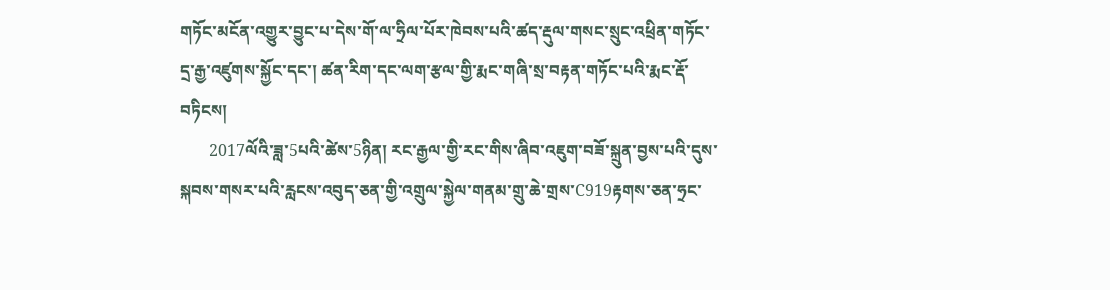གཏོང་མངོན་འགྱུར་བྱུང་པ་དེས་གོ་ལ་ཧྲིལ་པོར་ཁེབས་པའི་ཚད་རྡུལ་གསང་སྲུང་འཕྲིན་གཏོང་དྲ་རྒྱ་འཛུགས་སྐྱོང་དང་། ཚན་རིག་དང་ལག་རྩལ་གྱི་རྨང་གཞི་སྲ་བརྟན་གཏོང་པའི་རྨང་རྡོ་བཏིངས།
       2017ལོའི་ཟླ་5པའི་ཚེས་5ཉིན། རང་རྒྱལ་གྱི་རང་གིས་ཞིབ་འཇུག་བཟོ་སྐྲུན་བྱས་པའི་དུས་སྐབས་གསར་པའི་རླངས་འབུད་ཅན་གྱི་འགྲུལ་སྐྱེལ་གནམ་གྲུ་ཆེ་གྲས་C919རྟགས་ཅན་ཧྲང་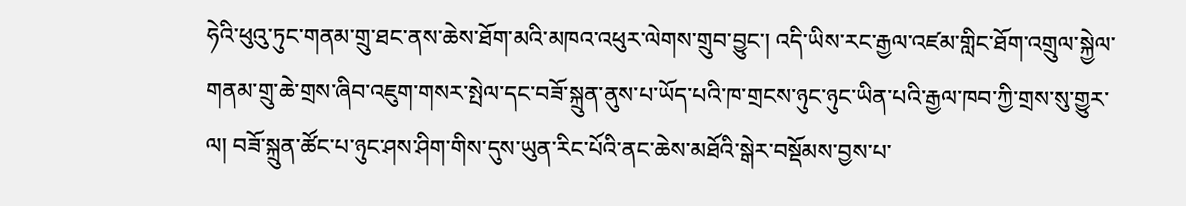ཧེའི་ཕུའུ་ཏུང་གནམ་གྲུ་ཐང་ནས་ཆེས་ཐོག་མའི་མཁའ་འཕུར་ལེགས་གྲུབ་བྱུང་། འདི་ཡིས་རང་རྒྱལ་འཛམ་གླིང་ཐོག་འགྲུལ་སྐྱེལ་གནམ་གྲུ་ཆེ་གྲས་ཞིབ་འཇུག་གསར་སྤེལ་དང་བཟོ་སྐྲུན་ནུས་པ་ཡོད་པའི་ཁ་གྲངས་ཉུང་ཉུང་ཡིན་པའི་རྒྱལ་ཁབ་ཀྱི་གྲས་སུ་གྱུར་ལ། བཟོ་སྐྲུན་ཚོང་པ་ཉུང་ཤས་ཤིག་གིས་དུས་ཡུན་རིང་པོའི་ནང་ཆེས་མཐོའི་སྒེར་བསྡོམས་བྱས་པ་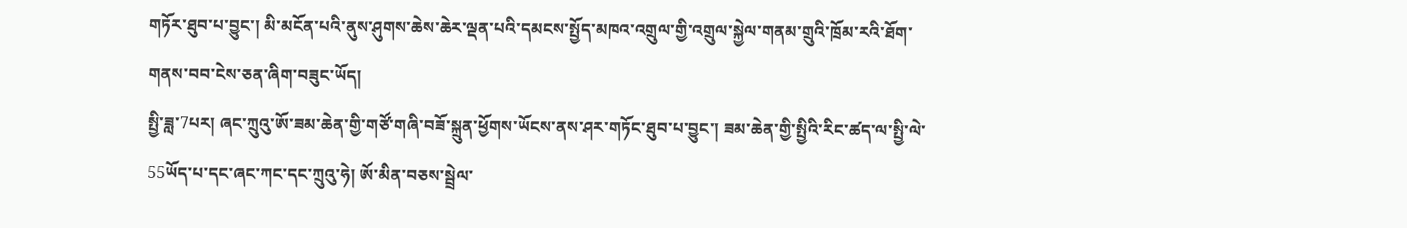གཏོར་ཐུབ་པ་བྱུང་། མི་མངོན་པའི་ནུས་ཤུགས་ཆེས་ཆེར་ལྡན་པའི་དམངས་སྤྱོད་མཁའ་འགྲུལ་གྱི་འགྲུལ་སྐྱེལ་གནམ་གྲུའི་ཁྲོམ་རའི་ཐོག་གནས་བབ་ངེས་ཅན་ཞིག་བཟུང་ཡོད།
སྤྱི་ཟླ་7པར། ཞང་ཀྲུའུ་ཨོ་ཟམ་ཆེན་གྱི་གཙོ་གཞི་བཟོ་སྐྲུན་ཕྱོགས་ཡོངས་ནས་ཤར་གཏོང་ཐུབ་པ་བྱུང་། ཟམ་ཆེན་གྱི་སྤྱིའི་རིང་ཚད་ལ་སྤྱི་ལེ་55ཡོད་པ་དང་ཞང་ཀང་དང་ཀྲུའུ་ཧེ། ཨོ་མིན་བཅས་སྦྲེལ་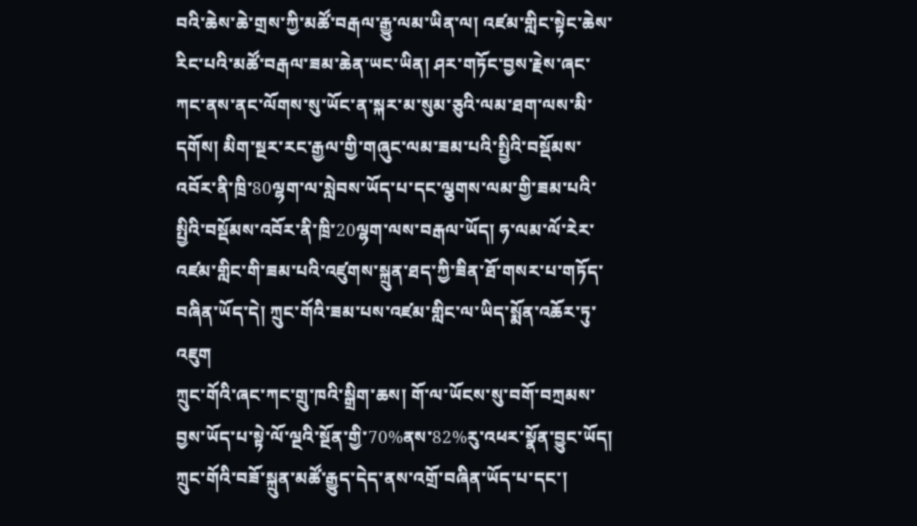བའི་ཆེས་ཆེ་གྲས་ཀྱི་མཚོ་བརྒལ་རྒྱུ་ལམ་ཡིན་ལ། འཛམ་གླིང་སྟེང་ཆེས་རིང་པའི་མཚོ་བརྒལ་ཟམ་ཆེན་ཡང་ཡིན། ཤར་གཏོང་བྱས་རྗེས་ཞང་ཀང་ནས་ནང་ལོགས་སུ་ཡོང་ན་སྐར་མ་སུམ་ཅུའི་ལམ་ཐག་ལས་མི་དགོས། མིག་སྔར་རང་རྒྱལ་གྱི་གཞུང་ལམ་ཟམ་པའི་སྤྱིའི་བསྡོམས་འབོར་ནི་ཁྲི་80ལྷག་ལ་སླེབས་ཡོད་པ་དང་ལྕགས་ལམ་གྱི་ཟམ་པའི་སྤྱིའི་བསྡོམས་འབོར་ནི་ཁྲི་20ལྷག་ལས་བརྒལ་ཡོད། ཧ་ལམ་ལོ་རེར་འཛམ་གླིང་གི་ཟམ་པའི་འཛུགས་སྐྲུན་ཐད་ཀྱི་ཟིན་ཐོ་གསར་པ་གཏོད་བཞིན་ཡོད་དེ། ཀྲུང་གོའི་ཟམ་པས་འཛམ་གླིང་ལ་ཡིད་སྨོན་འཆོར་ཏུ་འཇུག
ཀྲུང་གོའི་ཞང་ཀང་གྲུ་ཁའི་སྒྲིག་ཆས། གོ་ལ་ཡོངས་སུ་བགོ་བཀྲམས་བྱས་ཡོད་པ་སྟེ་ལོ་ལྔའི་སྔོན་གྱི་70%ནས་82%རུ་འཕར་སྣོན་བྱུང་ཡོད། ཀྲུང་གོའི་བཟོ་སྐྲུན་མཚོ་རྒྱུད་དེད་ནས་འགྲོ་བཞིན་ཡོད་པ་དང་།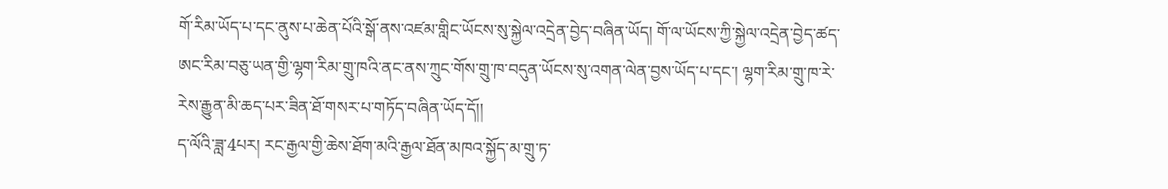གོ་རིམ་ཡོད་པ་དང་ནུས་པ་ཆེན་པོའི་སྒོ་ནས་འཛམ་གླིང་ཡོངས་སུ་སྐྱེལ་འདྲེན་བྱེད་བཞིན་ཡོད། གོ་ལ་ཡོངས་ཀྱི་སྐྱེལ་འདྲེན་བྱེད་ཚད་ཨང་རིམ་བཅུ་ཡན་གྱི་ལྷག་རིམ་གྲུ་ཁའི་ནང་ནས་ཀྲུང་གོས་གྲུ་ཁ་བདུན་ཡོངས་སུ་འགན་ལེན་བྱས་ཡོད་པ་དང་། ལྷག་རིམ་གྲུ་ཁ་རེ་རེས་རྒྱུན་མི་ཆད་པར་ཟིན་ཐོ་གསར་པ་གཏོད་བཞིན་ཡོད་དོ།།
ད་ལོའི་ཟླ་4པར། རང་རྒྱལ་གྱི་ཆེས་ཐོག་མའི་རྒྱལ་ཐོན་མཁའ་སྐྱོད་མ་གྲུ་ཏ་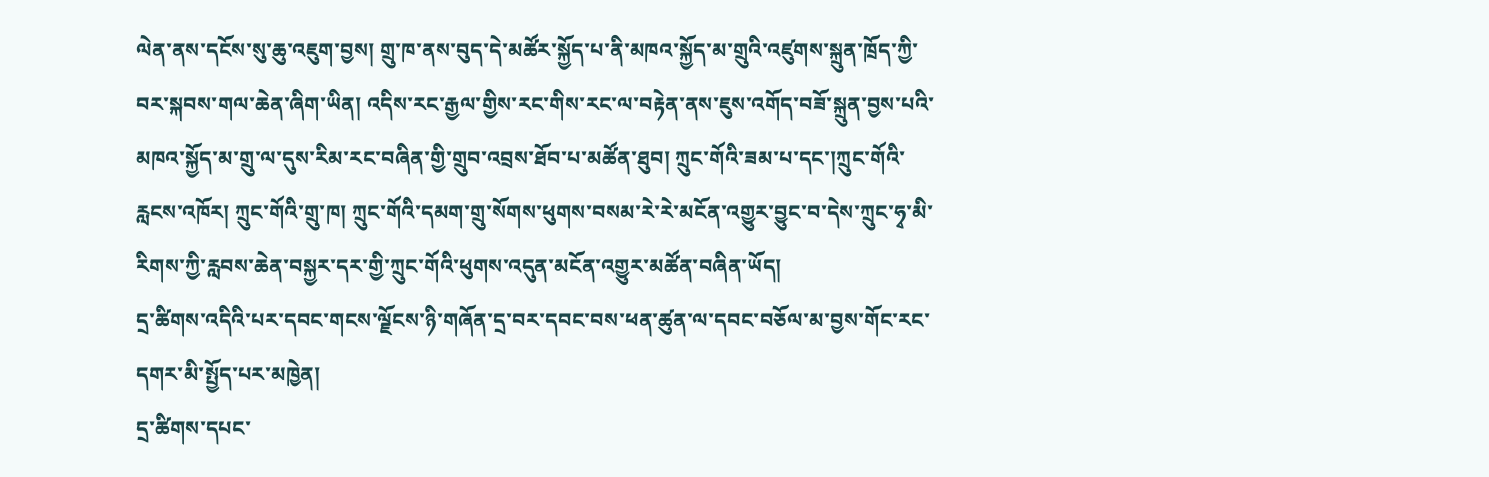ལེན་ནས་དངོས་སུ་ཆུ་འཇུག་བྱས། གྲུ་ཁ་ནས་བུད་དེ་མཚོར་སྐྱོད་པ་ནི་མཁའ་སྐྱོད་མ་གྲུའི་འཛུགས་སྐྲུན་ཁྲོད་ཀྱི་བར་སྐབས་གལ་ཆེན་ཞིག་ཡིན། འདིས་རང་རྒྱལ་གྱིས་རང་གིས་རང་ལ་བརྟེན་ནས་ཇུས་འགོད་བཟོ་སྐྲུན་བྱས་པའི་མཁའ་སྐྱོད་མ་གྲུ་ལ་དུས་རིམ་རང་བཞིན་གྱི་གྲུབ་འབྲས་ཐོབ་པ་མཚོན་ཐུབ། ཀྲུང་གོའི་ཟམ་པ་དང་།ཀྲུང་གོའི་རླངས་འཁོར། ཀྲུང་གོའི་གྲུ་ཁ། ཀྲུང་གོའི་དམག་གྲུ་སོགས་ཕུགས་བསམ་རེ་རེ་མངོན་འགྱུར་བྱུང་བ་དེས་ཀྲུང་ཧྭ་མི་རིགས་ཀྱི་རླབས་ཆེན་བསྐྱར་དར་གྱི་ཀྲུང་གོའི་ཕུགས་འདུན་མངོན་འགྱུར་མཚོན་བཞིན་ཡོད།
དྲ་ཚིགས་འདིའི་པར་དབང་གངས་ལྗོངས་ཉི་གཞོན་དྲ་བར་དབང་བས་ཕན་ཚུན་ལ་དབང་བཅོལ་མ་བྱས་གོང་རང་དགར་མི་སྤྱོད་པར་མཁྱེན།
དྲ་ཚིགས་དཔང་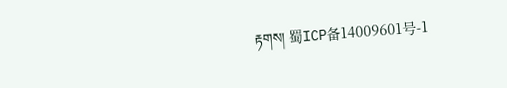རྟགས། 蜀ICP备14009601号-1